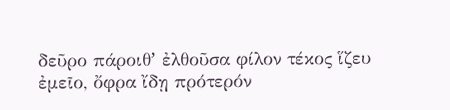δεῦρο πάροιθʼ ἐλθοῦσα φίλον τέκος ἵζευ ἐμεῖο, ὄφρα ἴδῃ πρότερόν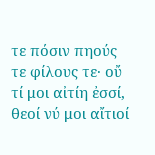τε πόσιν πηούς τε φίλους τε· οὔ τί μοι αἰτίη ἐσσί, θεοί νύ μοι αἴτιοί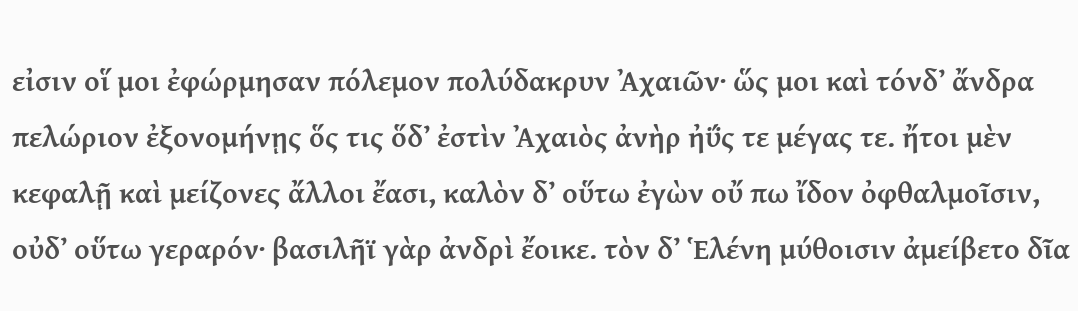εἰσιν οἵ μοι ἐφώρμησαν πόλεμον πολύδακρυν Ἀχαιῶν· ὥς μοι καὶ τόνδʼ ἄνδρα πελώριον ἐξονομήνῃς ὅς τις ὅδʼ ἐστὶν Ἀχαιὸς ἀνὴρ ἠΰς τε μέγας τε. ἤτοι μὲν κεφαλῇ καὶ μείζονες ἄλλοι ἔασι, καλὸν δʼ οὕτω ἐγὼν οὔ πω ἴδον ὀφθαλμοῖσιν, οὐδʼ οὕτω γεραρόν· βασιλῆϊ γὰρ ἀνδρὶ ἔοικε. τὸν δʼ Ἑλένη μύθοισιν ἀμείβετο δῖα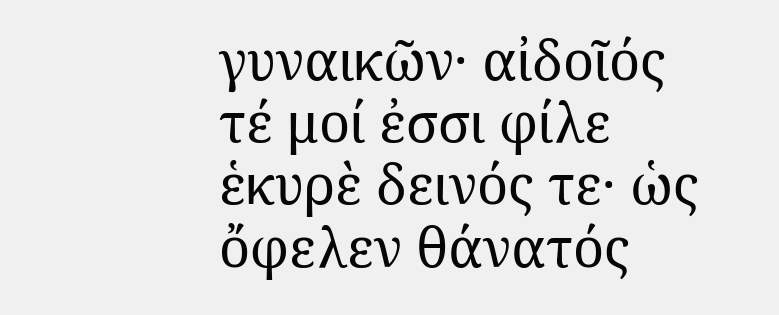γυναικῶν· αἰδοῖός τέ μοί ἐσσι φίλε ἑκυρὲ δεινός τε· ὡς ὄφελεν θάνατός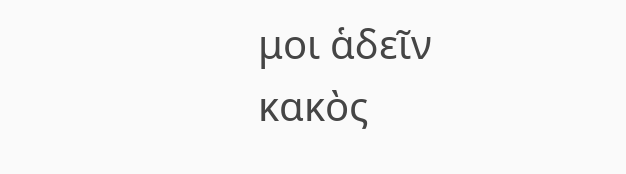μοι ἁδεῖν κακὸς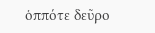ὁππότε δεῦρο